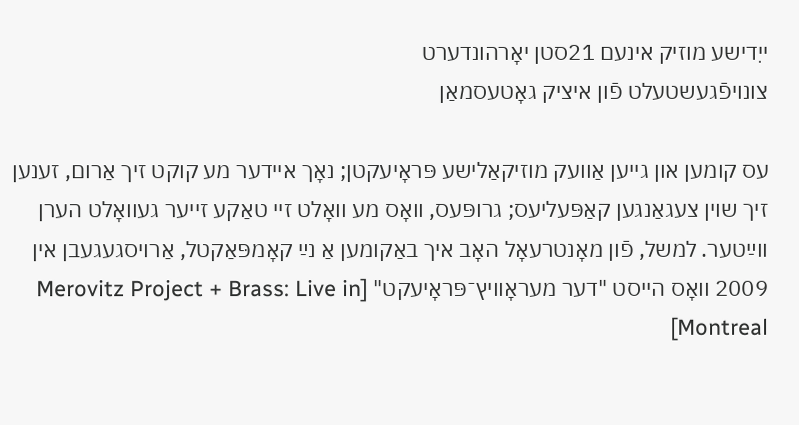ייִדישע מוזיק אינעם 21סטן יאָרהונדערט
צונויפֿגעשטעלט פֿון איציק גאָטעסמאַן

עס קומען און גייען אַוועק מוזיקאַלישע פּראָיעקטן; נאָך איידער מע קוקט זיך אַרום, זענען זיך שוין צעגאַנגען קאַפּעליעס; גרופּעס, וואָס מע וואָלט זיי טאַקע זייער געוואָלט הערן ווײַטער. למשל, פֿון מאָנטרעאָל האָב איך באַקומען אַ נײַ קאָמפּאַקטל, אַרויסגעגעבן אין 2009 וואָס הייסט "דער מעראָוויץ־פּראָיעקט" [Merovitz Project + Brass: Live in Montreal]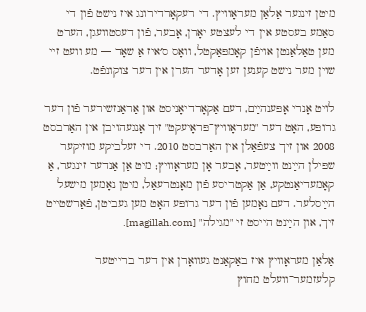מיטן זינגער אַלאַן מעראָוויץ. די רעקאָרדירונג איז נישט פֿון די סאַמע בעסטע אין די לעצטע יאָרן, אָבער, פֿון דעסטוועגן, הערט מען טאַלאַנטן אויפֿן קאָמפּאַקטל, וואָס ס׳איז אַ שאָד — מע וועט זיי שוין מער נישט קענען זען אָדער הערן אין דער צוקונפֿט.

לויט אָנרי אָפּענהײַם, דעם אַקאָרדיאָניסט און אַראַנזשירער פֿון דער גרופּע, האָט דער "מעראָוויץ־פּראָיעקט" זיך אָנגעהויבן אין האַרבסט 2008 און זיך צעפֿאַלן אין האַרבסט 2010. די זעלביקע מוזיקער שפּילן הײַנט ווײַטער, אָבער אָן מעראָוויץ; מיט אַן אַנדער זינגער, אַ קאָמעדיאַנטקע, אַן אַקטריסע פֿון מאָנטרעאַל, מיטן נאָמען מישעל הײַסלער. דעם נאָמען פֿון דער גרופּע האָט מען געביטן, פֿאַרשטייט זיך, און הײַנט הייסט זי "מגילה" [magillah.com].

אַלאַן מעראָוויץ איז באַקאַנט געוואָרן אין דער ברייטער קלעזמער־וועלט מחוץ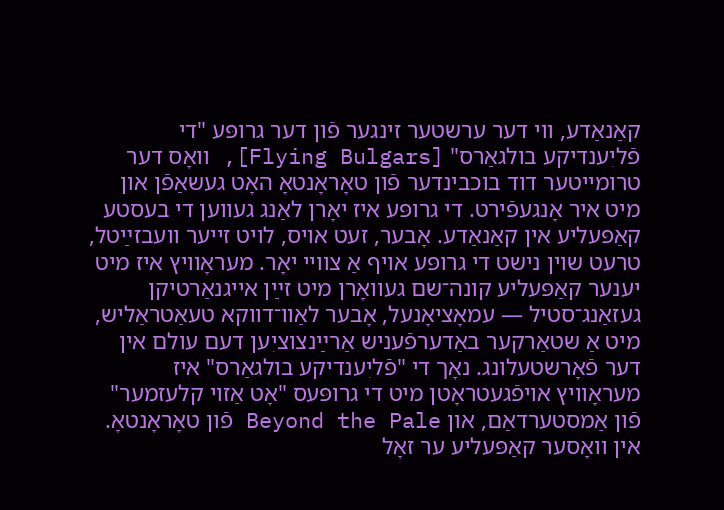קאַנאַדע, ווי דער ערשטער זינגער פֿון דער גרופּע "די פֿליִענדיקע בולגאַרס" [Flying Bulgars], וואָס דער טרומייטער דוד בוכבינדער פֿון טאָראָנטאָ האָט געשאַפֿן און מיט איר אָנגעפֿירט. די גרופּע איז יאָרן לאַנג געווען די בעסטע קאַפּעליע אין קאַנאַדע. אָבער, זעט אויס, לויט זייער וועבזײַטל, טרעט שוין נישט די גרופּע אויף אַ צוויי יאָר. מעראָוויץ איז מיט יענער קאַפּעליע קונה־שם געוואָרן מיט זײַן אייגנאַרטיקן געזאַנג־סטיל — עמאָציאָנעל, אָבער לאַוו־דווקא טעאַטראַליש, מיט אַ שטאַרקער באַדערפֿעניש אַרײַנצוציִען דעם עולם אין דער פֿאָרשטעלונג. נאָך די "פֿליִענדיקע בולגאַרס" איז מעראָוויץ אויפֿגעטראָטן מיט די גרופּעס "אָט אַזוי קלעזמער" פֿון אַמסטערדאַם, און Beyond the Pale פֿון טאָראָנטאָ. אין וואָסער קאַפּעליע ער זאָל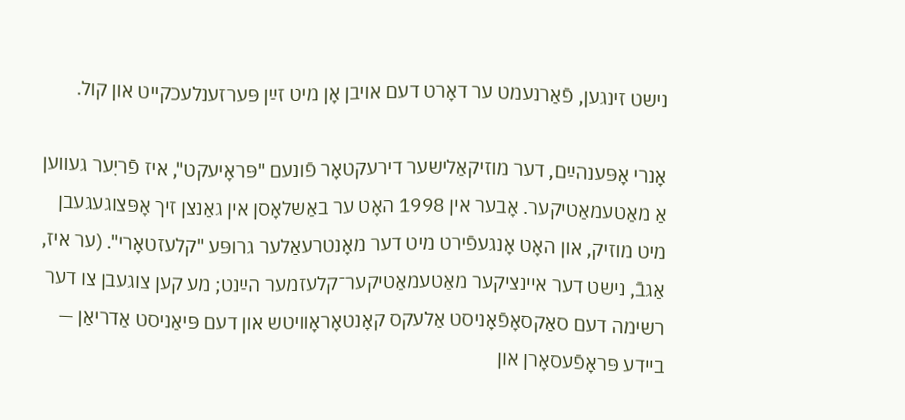נישט זינגען, פֿאַרנעמט ער דאָרט דעם אויבן אָן מיט זײַן פּערזענלעכקייט און קול.

אָנרי אָפּענהײַם, דער מוזיקאַלישער דירעקטאָר פֿונעם "פּראָיעקט", איז פֿריִער געווען אַ מאַטעמאַטיקער. אָבער אין 1998 האָט ער באַשלאָסן אין גאַנצן זיך אָפּצוגעגעבן מיט מוזיק, און האָט אָנגעפֿירט מיט דער מאָנטרעאַלער גרופּע "קלעזטאָרי". (ער איז, אַגבֿ, נישט דער איינציקער מאַטעמאַטיקער־קלעזמער הײַנט; מע קען צוגעבן צו דער רשימה דעם סאַקסאָפֿאָניסט אַלעקס קאָנטאָראָוויטש און דעם פּיאַניסט אַדריאַן — ביידע פּראָפֿעסאָרן און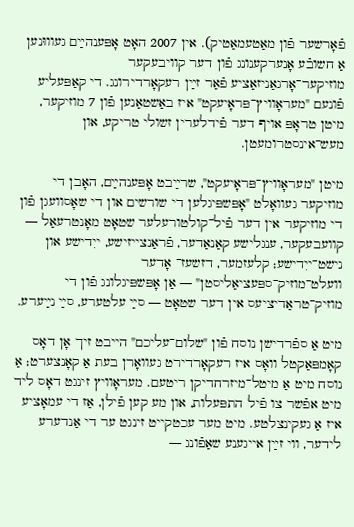פֿאָרשער פֿון מאַטעמאַטיק). אין 2007 האָט אָפּענהײַם געוווּנען אַ חשובֿע אָנערקענונג פֿון דער קוויבעקער מוזיקער־אָרגאַניזאַציע פֿאַר זײַן רעקאָרדירונג. די קאַפּעליע פֿונעם "מעראָוויץ־פּראָיעקט" איז באַשטאַנען פֿון 7 מוזיקער, מיטן טראָפּ אויף דער פֿידלערין זשולי טריקע, און מעש־אינסטרומעטן.

מיטן "מעראָוויץ־פּראָיעקט", שרײַבט אָפּענהײַם, האָבן די מוזיקער געוואָלט "אָפּשפּיגלען די שורשים און די שאָסוועגן פֿון די מוזיקער אין דער פֿיל־קולטורעלער שטאָט מאָנטרעאַל — קוועבעקער, ענגלישע קאַנאַדער, פֿראַנצייזישע, ייִדישע און נישט־ייִדישע; קלעזמער, דזשעז־ אָדער וועלט־מוזיק־ספּעציאַליסטן" — אַן אָפּשפּיגלונג פֿון די מוזיק־טראַדיציעס אין דער שטאָט — סײַ עלטערע, סײַ נײַערע.

מיט אַ ספֿרדישן נוסח פֿון "שלום־עליכם" הייבט זיך אָן דאָס קאָמפּאַקטל וואָס איז רעקאָרדירט געוואָרן בעת אַ קאָנצערט; אַ נוסח מיט אַ מיטל־מיזרחדיקן ריטעם. מעראָוויץ זינגט דאָס ליד מיט אפֿשר צו פֿיל התפּעלות, און מע קען פֿילן, אַז די עמאָציע איז אַ געקינצלטע. מיט מער עכטקייט זינגט ער די אַנדערע לידער, ווי זײַן אייגענע שאַפֿונג —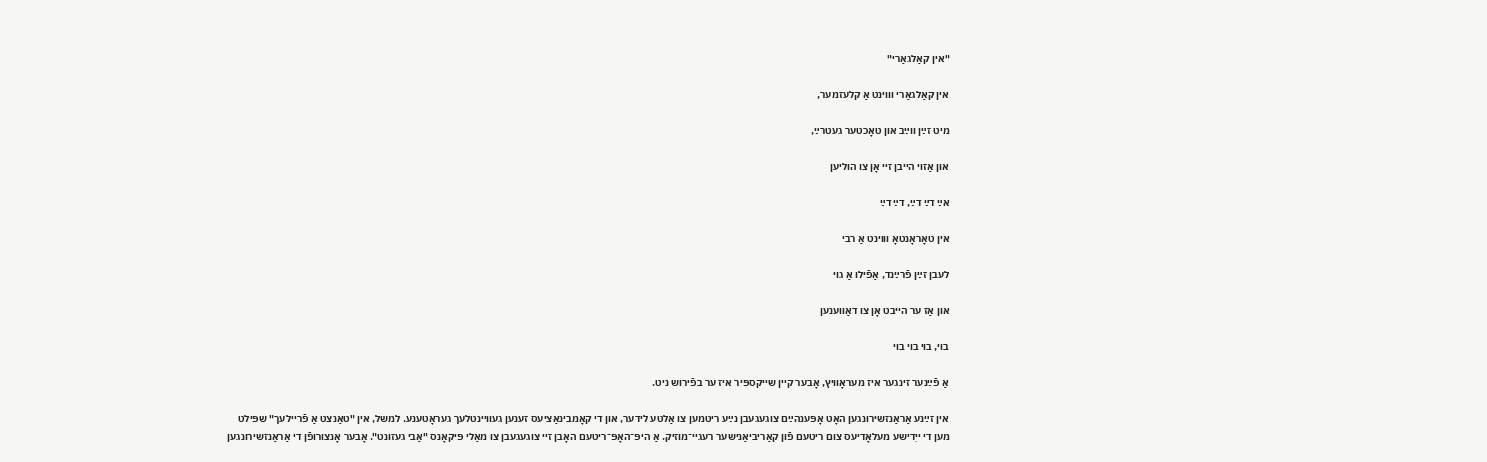"אין קאַלגאַרי"

אין קאַלגאַרי וווינט אַ קלעזמער,

מיט זײַן ווײַב און טאָכטער געטרײַ,

און אַזוי הייבן זיי אָן צו הוליען

אײַ דײַ דײַ, דײַ דײַ

אין טאָראָנטאָ וווינט אַ רבי

לעבן זײַן פֿרײַנד, אַפֿילו אַ גוי

און אַז ער הייבט אָן צו דאַווענען

בוי, בוי בוי בוי

אַ פֿײַנער זינגער איז מעראָוויץ, אָבער קיין שייקספּיר איז ער בפֿירוש ניט.

אין זײַנע אַראַנזשירונגען האָט אָפּענהײַם צוגעגעבן נײַע ריטמען צו אַלטע לידער, און די קאָמבינאַציעס זענען געוויינטלעך געראָטענע. למשל, אין "טאַנצט אַ פֿריילעך" שפּילט מען די ייִדישע מעלאָדיעס צום ריטעם פֿון קאַריביאַנישער רעגיי־מוזיק. אַ היפּ־האָפּ־ריטעם האָבן זיי צוגעגעבן צו מאַלי פּיקאָנס "אַבי געזונט". אָבער אָנצורופֿן די אַראַנזשירונגען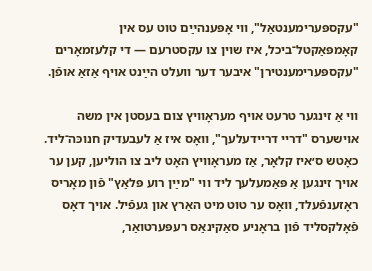"עקספּערימענטאַל", ווי אָפּענהײַם טוט עס אין קאָמפּאַקטל־ביכל, איז שוין צו עקסטרעם — די קלעזמאָרים "עקספּערימענטירן" איבער דער וועלט הײַנט אויף אַזאַ אופֿן.

ווי אַ זינגער טרעט אויף מעראָוויץ צום בעסטן אין משה אוישערס "דריי דריידעלעך", וואָס איז אַ לעבעדיק חנוכּה־ליד. כאָטש ס׳איז קלאָר, אַז מעראָוויץ האָט ליב צו הוליען, קען ער אויך זינגען אַ פּאַמעלעך ליד ווי "מײַן רוע פּלאַץ" פֿון מאָריס ראָזענפֿעלד, וואָס ער טוט מיט האַרץ און געפֿיל. אויך דאָס פֿאָלקסליד פֿון בראָניע סאַקינאַס רעפּערטואַר,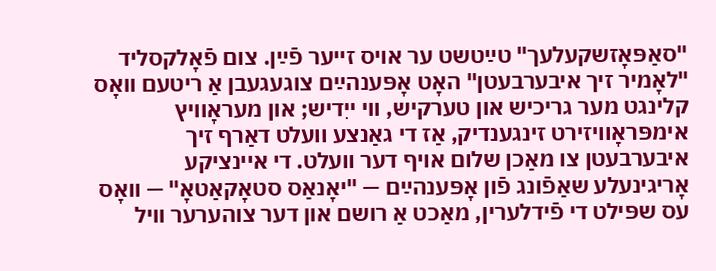"סאַפּאָזשקעלעך" טײַטשט ער אויס זייער פֿײַן. צום פֿאָלקסליד "לאָמיר זיך איבערבעטן" האָט אָפּענהײַם צוגעגעבן אַ ריטעם וואָס קלינגט מער גריכיש און טערקיש, ווי ייִדיש; און מעראָוויץ אימפּראָוויזירט זינגענדיק, אַז די גאַנצע וועלט דאַרף זיך איבערבעטן צו מאַכן שלום אויף דער וועלט. די איינציקע אָריגינעלע שאַפֿונג פֿון אָפּענהײַם — "יאָנאַס סטאָקאַטאָ" — וואָס עס שפּילט די פֿידלערין, מאַכט אַ רושם און דער צוהערער וויל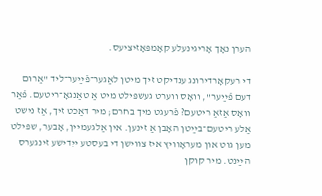הערן נאָך אָריגינעלע קאָמפּאָזיציעס.

די רעקאָרדירונג ענדיקט זיך מיטן לאַגער־פֿײַער־ליד "אַרום דעם פֿײַער", וואָס ווערט געשפּילט מיט אַ טאַנגאָ־ריטעם. פֿאַר וואָס אַזאַ ריטעם? פֿרעגט מיך בחרם; מיר דאַכט זיך, אַז נישט אַלע ריטעם־בײַטן האָבן אַ זינען. אין אַלגעמיין, אָבער, שפּילט מען גוט און מעראָוויץ איז צווישן די בעסטע ייִדישע זינגערס הײַנט. מיר קוקן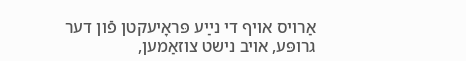אַרויס אויף די נײַע פּראָיעקטן פֿון דער גרופּע, אויב נישט צוזאַמען,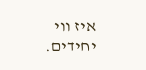איז ווי יחידים.